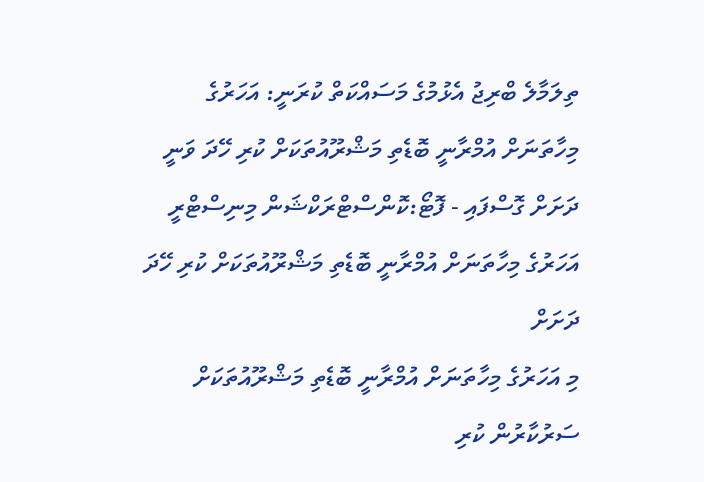ތިލަމާލެ ބްރިޖު އެޅުމުގެ މަސައްކަތް ކުރަނީ: އަހަރުގެ މިހާތަނަށް އުމްރާނީ ބޮޑެތި މަޝްރޫއުތަކަށް ކުރި ހޭދަ ވަނީ ދަށަށް ގޮސްފައި - ފޮޓޯ:ކޮންސްޓްރަކްޝަން މިނިސްޓްރީ
އަހަރުގެ މިހާތަނަށް އުމްރާނީ ބޮޑެތި މަޝްރޫއުތަކަށް ކުރި ހޭދަ ދަށަށް
މި އަހަރުގެ މިހާތަނަށް އުމްރާނީ ބޮޑެތި މަޝްރޫއުތަކަށް ސަރުކާރުން ކުރި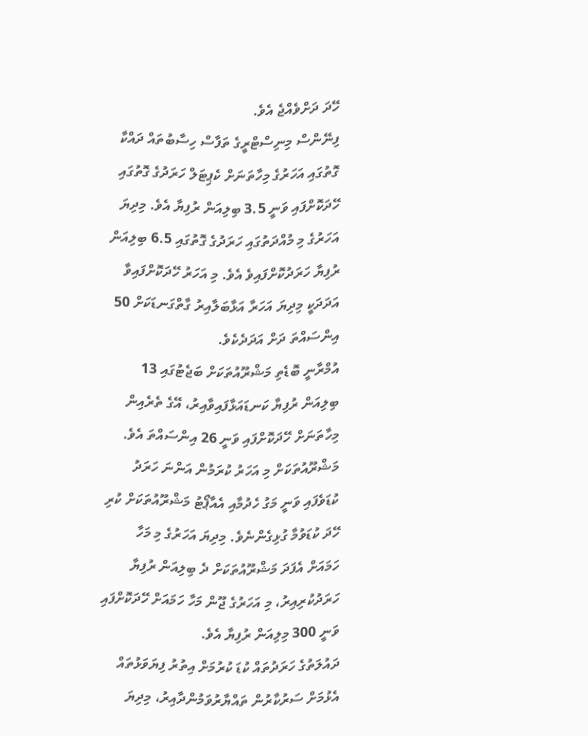ހޭދަ ދަށްވެއްޖެ އެވެ.
ފިނޭންސް މިނިސްޓްރީގެ ތަފާސް ހިސާބުތައް ދައްކާ ގޮތުގައި އަހަރުގެ މިހާތަނަށް ކެޕިޓަލް ހަރަދުގެ ގޮތުގައި ހޭދަކޮށްފައި ވަނީ 3.5 ބިލިއަން ރުފިޔާ އެވެ. މިދިޔަ އަހަރުގެ މި މުއްދަތުގައި ހަރަދުގެ ގޮތުގައި 6.5 ބިލިއަން ރުފިޔާ ހަރަދުކޮށްފައިވެ އެވެ. މި އަހަރު ހޭދަކޮށްފައިވާ އަދަދަކީ މިދިޔަ އަހަރާ އަޅާބަލާއިރު ގާތްގަނޑަކަށް 50 އިންސައްތަ ދަށް އަދަދެކެވެ.
އުމްރާނީ ބޮޑެތި މަޝްރޫއުތަކަށް ބަޖެޓުގައި 13 ބިލިއަން ރުފިޔާ ކަނޑައަޅާފައިވާއިރު، އޭގެ ތެރެއިން މިހާތަނަށް ހޭދަކޮށްފައި ވަނީ 26 އިންސައްތަ އެވެ.
މަޝްރޫއުތަކަށް މި އަހަރު ކުރަމުން އަންނަ ހަރަދު ކުޑަވެފައި ވަނީ މަގު ހެދުމާއި އެއާޕޯޓު މަޝްރޫއުތަކަށް ކުރި ހޭދަ ކުޑަވުމާ ގުޅިގެންނެވެ. މިދިޔަ އަހަރުގެ މި މަހާ ހަމައަށް އެފަދަ މަޝްރޫއުތަކަށް ދެ ބިލިއަން ރުފިޔާ ހަރަދުކުރިއިރު، މި އަހަރުގެ ޖޫން މަހާ ހަމައަށް ހޭދަކޮށްފައި ވަނީ 300 މިލިއަން ރުފިޔާ އެވެ.
ދައުލަތުގެ ހަރަދުތައް ކުޑަ ކުރުމަށް އިތުރު ފިޔަވަޅުތައް އެޅުމަށް ސަރުކާރުން ތައްޔާރުވަމުންދާއިރު، މިދިޔަ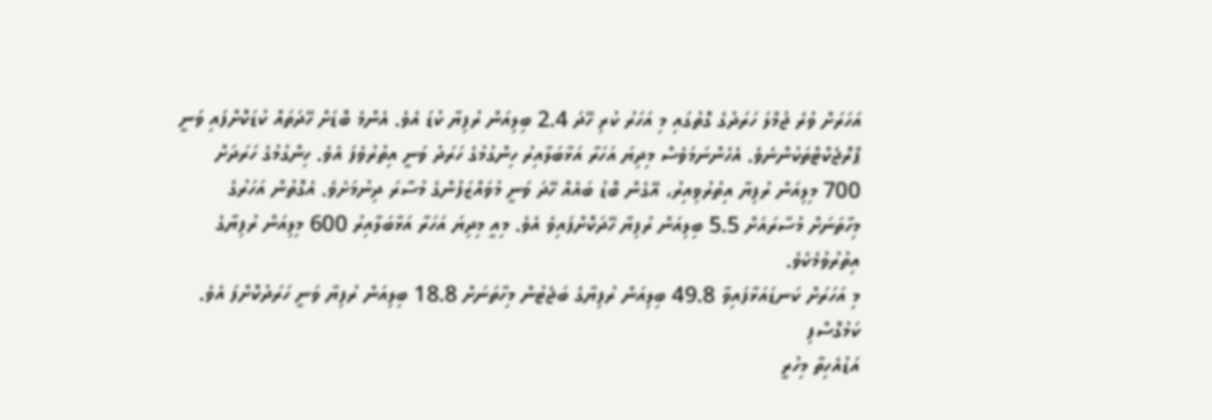އަހަރަށް ވުރެ ޖުމްލަ ހަރަދުގެ ގޮތުގައި މި އަހަރު ކުރި ހޭދަ 2.4 ބިލިއަން ރުފިޔާ ކުޑަ އެވެ. އެންމެ ބޮޑަށް ހޭދަތައް ކުޑަކޮށްފައި ވަނީ ޕްރޮޖެކްޓްތަކުންނެވެ. އެހެންނަމަވެސް މިދިޔަ އަހަރާ އަޅާބަލާއިރު ހިންގުމުގެ ހަރަދު ވަނީ އިތުރުވެފަ އެވެ. ހިންގުމުގެ ހަރަދަށް 700 މިލިއަން ރުފިޔާ އިތުރުވިއިރު، އޭގެން ބޮޑު ބައެއް ހޭދަ ވަނީ މުވައްޒަފުންގެ މުސާރަ ދިނުމަށެވެ. އެގޮތުން އަހަރުގެ މިހާތަނަށް މުސާރައަށް 5.5 ބިލިއަން ރުފިޔާ ހޭދަކޮށްފައިވެ އެވެ. މިއީ މިދިޔަ އަހަރާ އަޅާބަލާއިރު 600 މިލިއަން ރުފިޔާގެ އިތުރުވުމެކެވެ.
މި އަހަރަށް ކަނޑައަޅާފައިވާ 49.8 ބިލިއަން ރުފިޔާގެ ބަޖެޓުން މިހާތަނަށް 18.8 ބިލިއަން ރުފިޔާ ވަނީ ހަރަދުކޮށްފަ އެވެ.
ކަމުގޮސްފި
އަޑުއެހިތާ މިހުރީ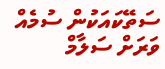ސަތޭކައަކުން ސުމެއް
ވަރަށް ސަލާމް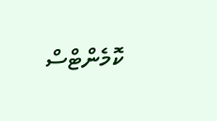ކޮމެންޓްސް